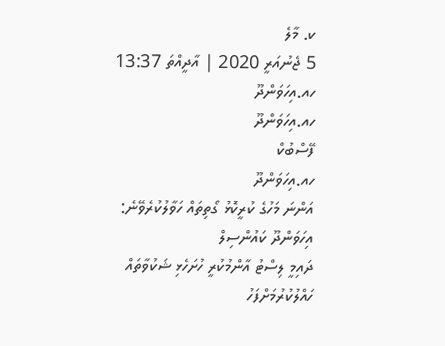ކ. މާލެ
5 ޖެނުއަރީ 2020 | އާދީއްތަ 13:37
ހއ.އިހަވަންދޫ
ހއ.އިހަވަންދޫ
ފޭސްބުކް
ހއ.އިހަވަންދޫ
އަންނަ މަހުގެ ކުރީކޮޅު ގޯތިތައް ހަވާލުކުރެވޭނެ: އިހަވަންދޫ ކައުންސިލް
ދައިމީ ލިސްޓު އާންމުކުރީ ހުށަހެޅި ޝަކުވާތައް ހައްލުކުރުމަށްފަހު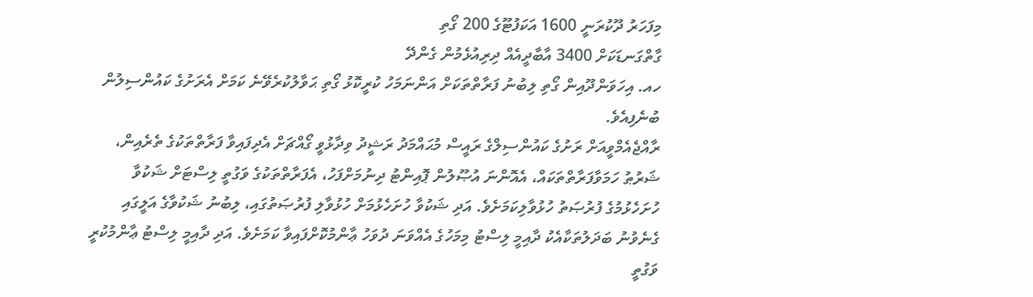މިފަހަރު ދޫކުރަނީ 1600 އަކަފުޓޫގެ 200 ގޯތި
ގާތްގަނޑަކަށް 3400 އާބާދީއެއް ދިރިއުޅެމުން ގެންދޭ
ހއ. އިހަވަންދޫއިން ގޯތި ލިބުނު ފަރާތްތަކަށް އަންނަމަހު ކުރީކޮޅު ގޯތި ޙަވާލުކުރެވޭނެ ކަމަށް އެރަށުގެ ކައުންސިލުން ބުނެފިއެވެ.
ރާއްޖެއެމްވީއަށް ރަށުގެ ކައުންސިލްގެ ރައީސް މުޙައްމަދު ރަޝީދު ވިދާޅުވީ ގޯއްޗަށް އެދިފައިވާ ފަރާތްތަކުގެ ތެރެއިން، ޝަރުޠު ހަމަވާފަރާތްތަކައް، އެއޮންނަ އުޞޫލުން ޕޮއިންޓު ދިނުމަށްފަހު، އެފަރާތްތަކުގެ ވަގުތީ ލިސްޓަށް ޝަކުވާ ހުށަހެޅުމުގެ ފުރުޞަތު ހުޅުވާލިކަމަށެވެ. އަދި ޝަކުވާ ހުށަހެޅުމަށް ހުޅުވާލި ފުރުޞަތުގައި، ލިބުނު ޝަކުވާގެ އަލީގައި ގެނެވުނު ބަދަލުތަކާއެކު ދާއިމީ ލިސްޓު މިމަހުގެ އެއްވަނަ ދުވަހު ޢާންމުކޮށްފައިވާ ކަމަށެވެ. އަދި ދާއިމީ ލިސްޓު ޢާންމުކުރީ ވަގުތީ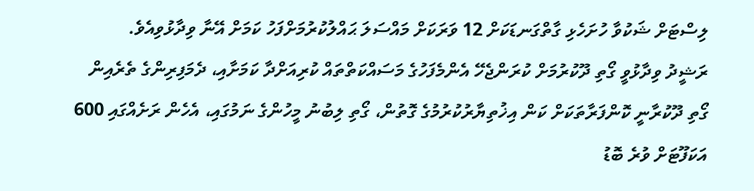ލިސްޓަށް ޝަކުވާ ހުށަހެޅި ގާތްގަނޑަކަށް 12 ވަރަކަށް މައްސަލަ ޙައްލުކުރުމަށްފަހު ކަމަށް އޭނާ ވިދާޅުވިއެވެ.
ރަޝީދު ވިދާޅުވީ ގޯތި ދޫކުރުމަށް ކުރަންޖެހޭ އެންމެފަހުގެ މަސައްކަތްތައް ކުރިއަށްދާ ކަމަށާއި، ދެމަފިރިންގެ ތެރެއިން ގޯތި ދޫކުރާނީ ކޮންފަރާތަކަށް ކަން އިޚުތިޔާރުކުރުމުގެ ގޮތުން، ގޯތި ލިބުނު މީހުންގެ ނަމުގައި، އެހެން ރަށެއްގައި 600 އަކަފޫޓަށް ވުރެ ބޮޑު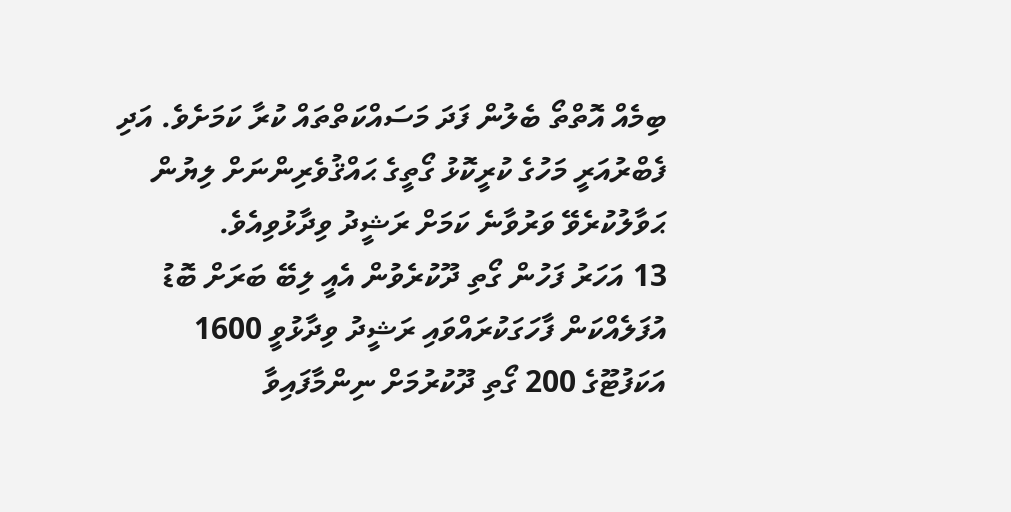ބިމެއް އޮތްތޯ ބެލުން ފަދަ މަސައްކަތްތައް ކުރާ ކަމަށެވެ. އަދި ފެބްރުއަރީ މަހުގެ ކުރީކޮޅު ގޯތީގެ ޙައްޤުވެރިންނަށް ލިޔުން ޙަވާލުކުރެވޭ ވަރުވާނެ ކަމަށް ރަޝީދު ވިދާޅުވިއެވެ.
13 އަހަރު ފަހުން ގޯތި ދޫކުރެވުން އެއީ ލިބޭ ބަރަށް ބޮޑު އުފަލެއްކަން ފާހަގަކުރައްވައި ރަޝީދު ވިދާޅުވީ 1600 އަކަފުޓޫގެ 200 ގޯތި ދޫކުރުމަށް ނިންމާފައިވާ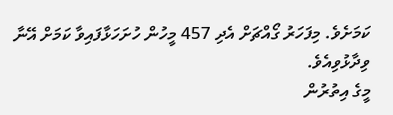ކަމަށެވެ. މިފަހަރު ގޯއްޗަށް އެދި 457 މީހުން ހުށަހަޅާފައިވާ ކަމަށް އޭނާ ވިދާޅުވިއެވެ.
މީގެ އިތުރުން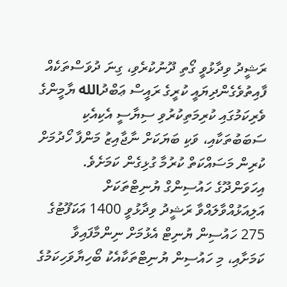ރަޝީދު ވިދާޅުވީ ގޯތި ދޫނުކުރެވި، ގިނަ ދުވަސްތަކެއް ފާއިތުވެގެންދިޔައީ ކުރީގެ ރައީސް ޢަބްދުالله ޔާމީންގެ ވެރިކަމުގައި ކުރިމަތިކުރުވި ސިޔާސީ އެކިއެކި ސަބަބުތަކާއި، ވަކި ބަޔަކަށް ނާޖާއިޒު މަންފާ ހޯދުމަށް ކުރިން މަސައްކަތް ކުރުމާ ގުޅިގެން ކަމަށެވެ.
އިހަވަންދޫގެ ހައުސިންގް ޔުނިޓްތަކަށް އަލިއަޅުއްވާލައްވާ ރަޝީދު ވިދާޅުވީ 1400 އަކަފޫޓުގެ 275 ހައުސިން ޔުނިޓް އެޅުމަށް ނިންމާފައިވާ ކަމަށާއި، މި ހައުސިން ޔުނިޓްތަކާއެކު ބޯހިޔާވަހިކަމުގެ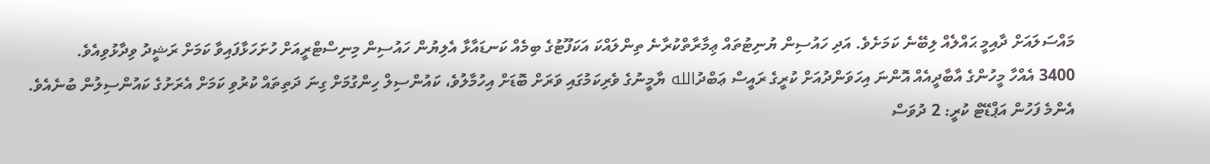މައްސަލައަށް ދާއިމީ ޙައްލެއް ލިބޭނެ ކަމަށެވެ. އަދި ހައުސިން ޔުނިޓުތައް ޢިމާރާތްކުރާނެ ތިންލައްކަ އަކަފޫޓުގެ ބިމެއް ކަނޑައާޅާ އެލިޔުން ހައުސިން މިނިސްޓްރީއަށް ހުށަހަޅާފައިވާ ކަމަށް ރަޝީދު ވިދާޅުވިއެވެ.
3400 އެއްހާ މީހުންގެ އާބާދީއެއް އޮންނަ އިހަވަންދުއަށް ކުރީގެ ރައީސް ޢަބްދުالله ޔާމީނުގެ ވެރިކަމުގައި ވަރަށް ބޮޑަށް އިހުމާލުވެ، ކައުންސިލް ހިންގުމަށް ގިނަ ދަތިތައް ކުރުވި ކަމަށް އެރަށުގެ ކައުންސިލުން ބުނެއެވެ.
އެންމެ ފަހުން އަޕްޑޭޓް ކުރީ: 2 ދުވަސް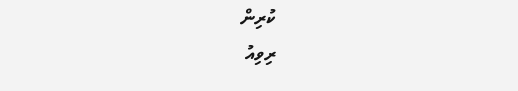ކުރިން
ރިވިއު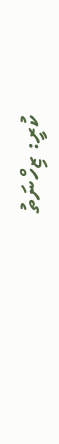ކުރީ: ޒިހްނަތު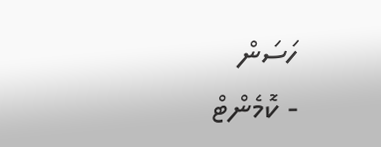ހަސަން
- ކޮމެންޓް